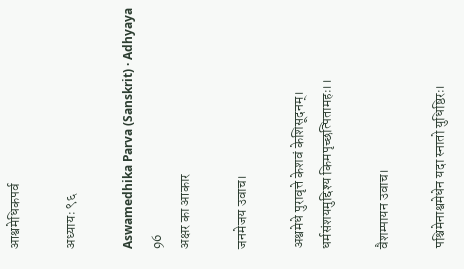आश्वमेधिकपर्व

अध्यायः ९६

Aswamedhika Parva (Sanskrit) · Adhyaya 96
अक्षर का आकार

जनमेजय उवाच।

अश्वमेधे पुरावृत्ते केशवं केशिसूदनम्।
धर्मसंशयमुद्दिश्य किमपृच्छत्पितामहः।।

वैशम्पायन उवाच।

पश्चिमेनाश्वमेधेन यदा स्नातो युधिष्ठिरः।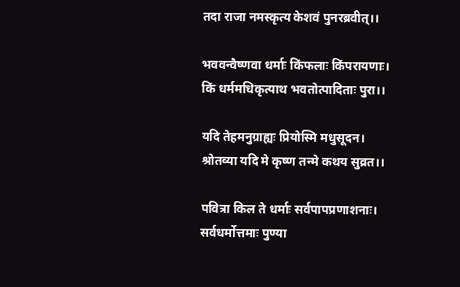तदा राजा नमस्कृत्य केशवं पुनरब्रवीत्।।

भववन्वैष्णवा धर्माः किंफलाः किंपरायणाः।
किं धर्ममधिकृत्याथ भवतोत्पादिताः पुरा।।

यदि तेहमनुग्राह्यः प्रियोस्मि मधुसूदन।
श्रोतव्या यदि मे कृष्ण तन्मे कथय सुव्रत।।

पवित्रा किल ते धर्माः सर्वपापप्रणाशनाः।
सर्वधर्मोत्तमाः पुण्या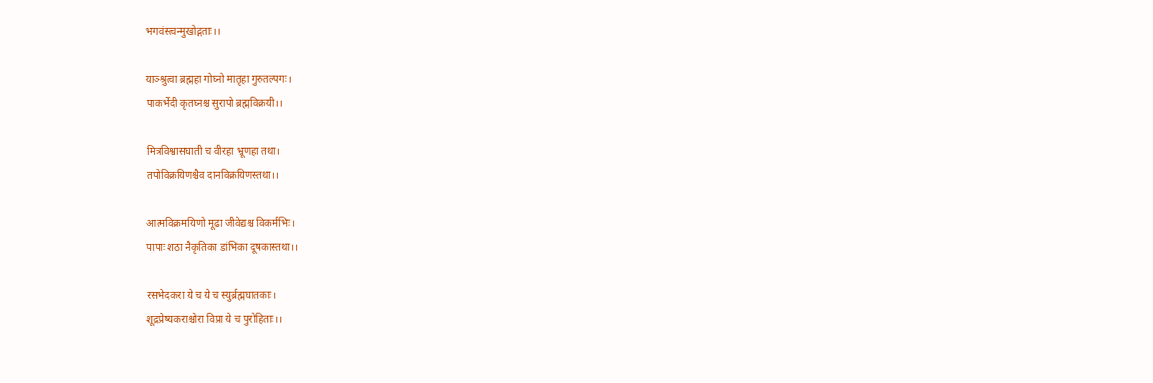भगवंस्त्वन्मुखोद्गताः।।

याञ्श्रुत्वा ब्रह्महा गोघ्नो मातृहा गुरुतल्पगः।
पाकर्भेदी कृतघ्नश्च सुरापो ब्रह्मविक्रयी।।

मित्रविश्वासघाती च वीरहा भ्रूणहा तथा।
तपोविक्रयिणश्चैव दानविक्रयिणस्तथा।।

आत्मविक्रमयिणो मूढा जीवेद्यश्च विकर्मभिः।
पापाः शठा नैकृतिका डांभिका दूषकास्तथा।।

रसभेदकरा ये च ये च स्युर्ब्रह्मघातकाः।
शूद्रप्रेष्यकराश्चोरा विप्रा ये च पुरोहिताः।।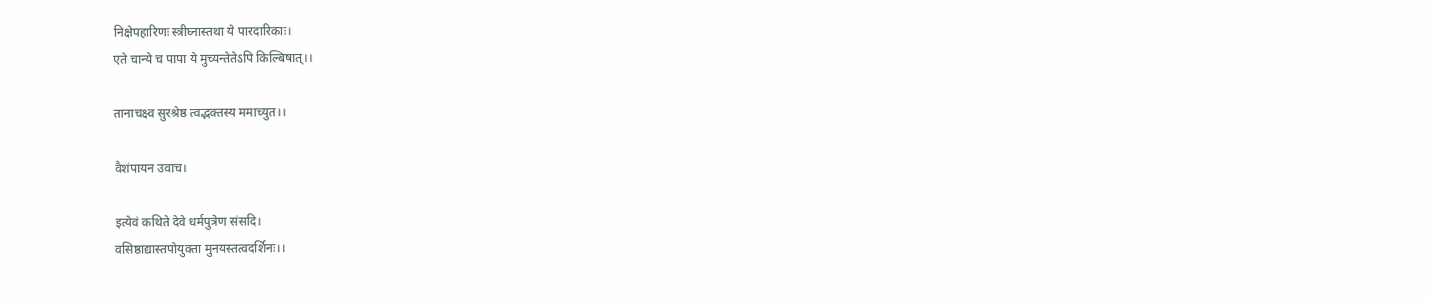निक्षेपहारिणः स्त्रीघ्नास्तथा ये पारदारिकाः।
एते चान्ये च पापा ये मुच्यन्तेतेऽपि किल्बिषात्।।

तानाचक्ष्व सुरश्रेष्ठ त्वद्भक्तस्य ममाच्युत।।

वैशंपायन उवाच।

इत्येवं कथिते देवे धर्मपुत्रेण संसदि।
वसिष्ठाद्यास्तपोयुक्ता मुनयस्तत्वदर्शिनः।।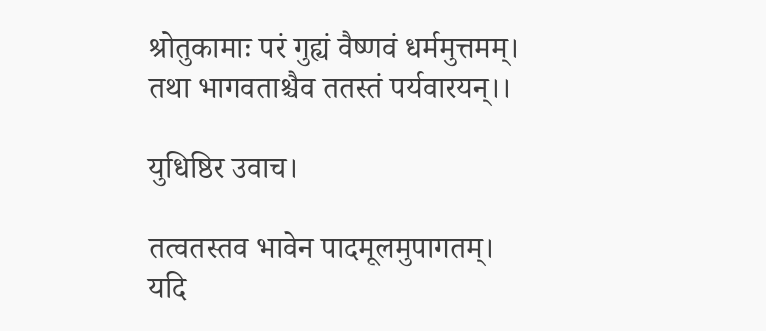श्रोतुकामाः परं गुह्यं वैष्णवं धर्ममुत्तमम्।
तथा भागवताश्चैव ततस्तं पर्यवारयन्।।

युधिष्ठिर उवाच।

तत्वतस्तव भावेन पादमूलमुपागतम्।
यदि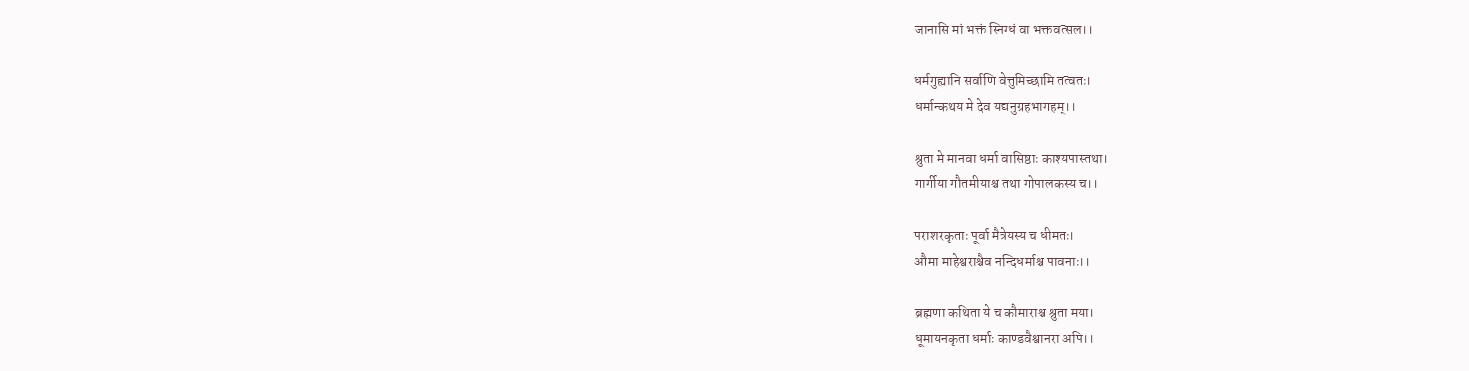जानासि मां भक्तं स्निग्धं वा भक्तवत्सल।।

धर्मगुह्यानि सर्वाणि वेत्तुमिच्छामि तत्वतः।
धर्मान्कथय मे देव यद्यनुग्रहभागहम्।।

श्रुता मे मानवा धर्मा वासिष्ठाः काश्यपास्तथा।
गार्गीया गौतमीयाश्च तथा गोपालकस्य च।।

पराशरकृताः पूर्वा मैत्रेयस्य च धीमतः।
औमा माहेश्वराश्चैव नन्दिधर्माश्च पावनाः।।

ब्रह्मणा कथिता ये च कौमाराश्च श्रुता मया।
धूमायनकृता धर्माः काण्डवैश्वानरा अपि।।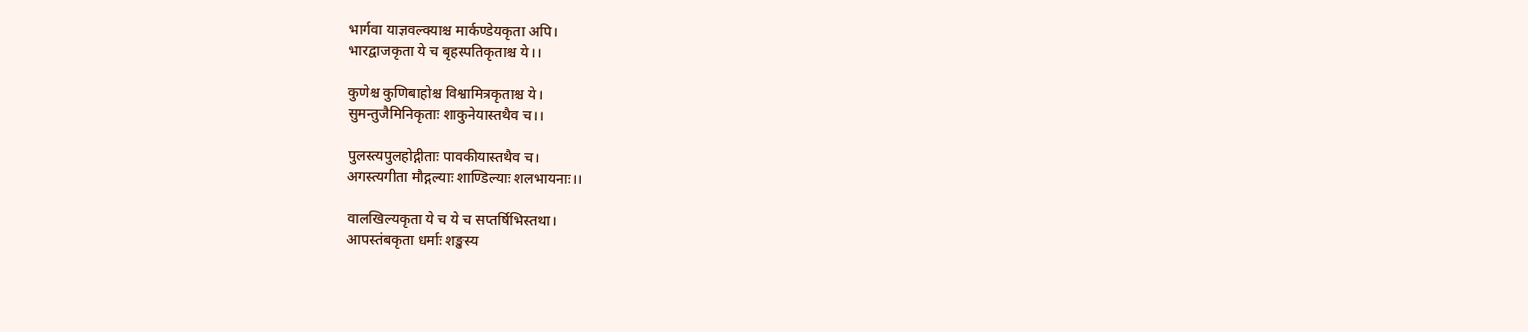भार्गवा याज्ञवल्क्याश्च मार्कण्डेयकृता अपि।
भारद्वाजकृता ये च बृहस्पतिकृताश्च ये।।

कुणेश्च कुणिबाहोश्च विश्वामित्रकृताश्च ये।
सुमन्तुजैमिनिकृताः शाकुनेयास्तथैव च।।

पुलस्त्यपुलहोद्गीताः पावकीयास्तथैव च।
अगस्त्यगीता मौद्गल्याः शाण्डिल्याः शलभायनाः।।

वालखिल्यकृता ये च ये च सप्तर्षिभिस्तथा।
आपस्तंबकृता धर्माः शङ्खस्य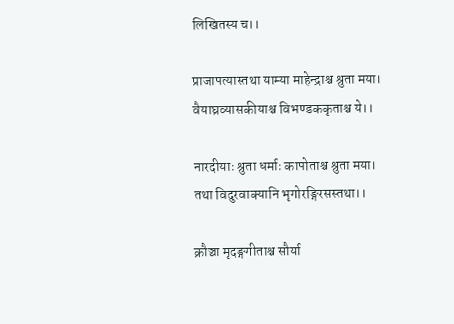लिखितस्य च।।

प्राजापत्यास्तथा याम्या माहेन्द्राश्च श्रुता मया।
वैयाघ्रव्यासकीयाश्च विभण्डककृताश्च ये।।

नारदीयाः श्रुता धर्माः कापोताश्च श्रुता मया।
तथा विदुरवाक्यानि भृगोरङ्गिरसस्तथा।।

क्रौञ्चा मृदङ्गगीताश्च सौर्या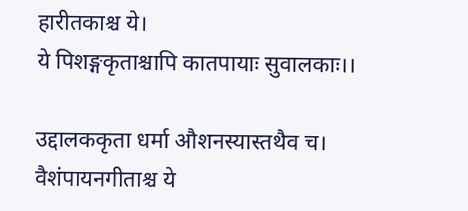हारीतकाश्च ये।
ये पिशङ्गकृताश्चापि कातपायाः सुवालकाः।।

उद्दालककृता धर्मा औशनस्यास्तथैव च।
वैशंपायनगीताश्च ये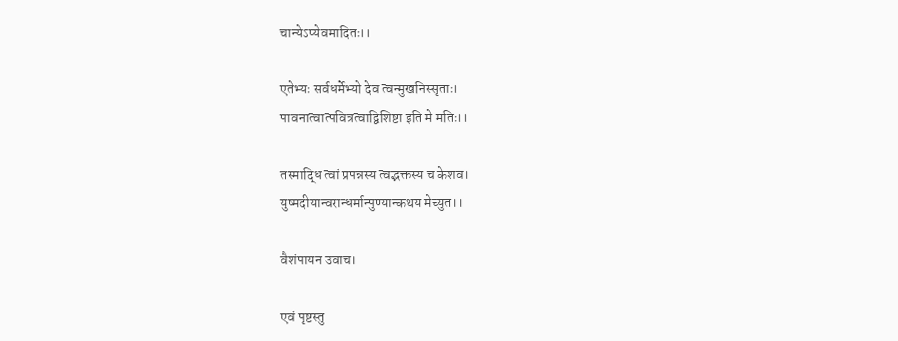चान्येऽप्येवमादितः।।

एतेभ्यः सर्वधर्मेभ्यो देव त्वन्मुखनिस्सृताः।
पावनात्वात्पवित्रत्वाद्विशिष्टा इति मे मतिः।।

तस्माद्धि त्वां प्रपन्नस्य त्वद्भक्तस्य च केशव।
युष्मदीयान्वरान्धर्मान्पुण्यान्कथय मेच्युत।।

वैशंपायन उवाच।

एवं पृष्टस्तु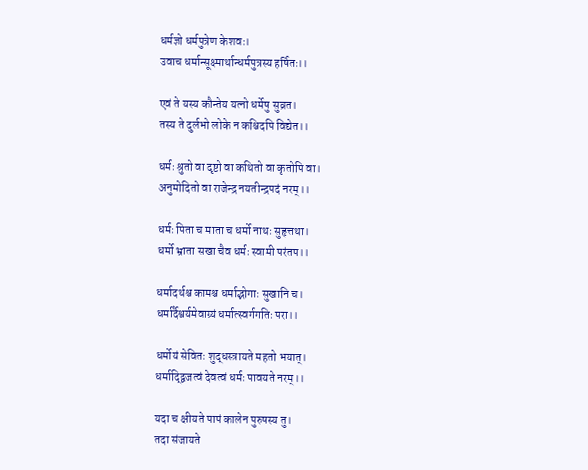धर्मज्ञो धर्मपुत्रेण केशवः।
उवाच धर्मान्सूक्ष्मार्थान्धर्मपुत्रस्य हर्षितः।।

एवं ते यस्य कौन्तेय यत्नो धर्मेषु सुव्रत।
तस्य ते दुर्लभो लोके न कश्चिदपि विद्येत।।

धर्मः श्रुतो वा दृष्टो वा कथितो वा कृतोपि वा।
अनुमोदितो वा राजेन्द्र नयतीन्द्रपदं नरम्।।

धर्मः पिता च माता च धर्मो नाथः सुहृत्तथा।
धर्मो भ्राता सखा चैव धर्मः स्वामी परंतप।।

धर्मादर्थश्च कामश्च धर्माद्भोगाः सुखानि च।
धर्मार्दैश्वर्यमेवाग्र्यं धर्मात्स्वर्गगतिः परा।।

धर्मोयं सेवितः शुद्धस्त्रायते महतो भयात्।
धर्माद्द्विजत्वं देवत्वं धर्मः पावयते नरम्।।

यदा च क्षीयते पापं कालेन पुरुषस्य तु।
तदा संजायते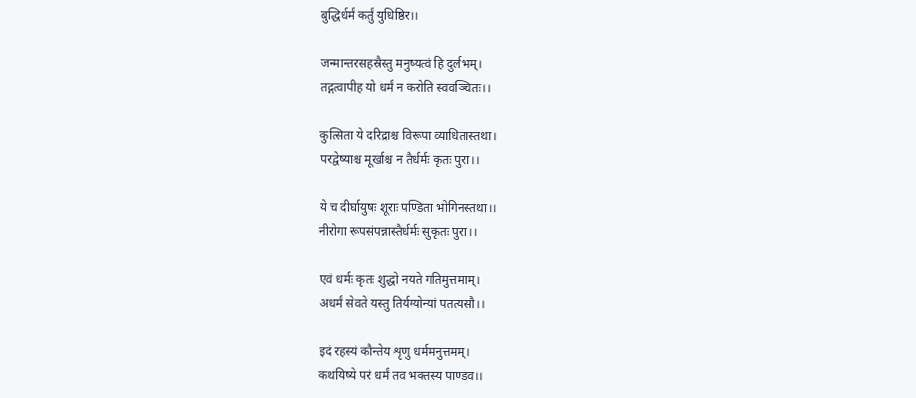बुद्धिर्धर्मं कर्तुं युधिष्ठिर।।

जन्मान्तरसहस्रैस्तु मनुष्यत्वं हि दुर्लभम्।
तद्गत्वापीह यो धर्मं न करोति स्ववञ्चितः।।

कुत्सिता ये दरिद्राश्च विरूपा व्याधितास्तथा।
परद्वेष्याश्च मूर्खाश्च न तैर्धर्मः कृतः पुरा।।

ये च दीर्घायुषः शूराः पण्डिता भोगिनस्तथा।।
नीरोगा रूपसंपन्नास्तैर्धर्मः सुकृतः पुरा।।

एवं धर्मः कृतः शुद्धो नयते गतिमुत्तमाम्।
अधर्मं सेवते यस्तु तिर्यग्योन्यां पतत्यसौ।।

इदं रहस्यं कौन्तेय शृणु धर्ममनुत्तमम्।
कथयिष्ये परं धर्मं तव भक्तस्य पाण्डव।।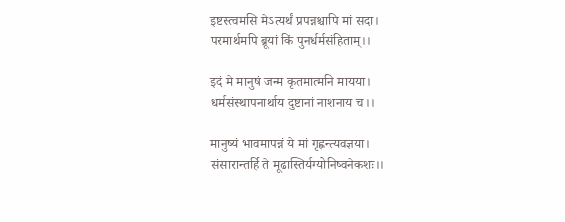इष्टस्त्वमसि मेऽत्यर्थं प्रपन्नश्चापि मां सदा।
परमार्थमपि ब्रूयां किं पुनर्धर्मसंहिताम्।।

इदं मे मानुषं जन्म कृतमात्मनि मायया।
धर्मसंस्थापनार्थाय दुष्टानां नाशनाय च।।

मानुष्यं भावमापन्नं ये मां गृह्णन्त्यवज्ञया।
संसारान्तर्हि ते मूढास्तिर्यग्योनिष्वनेकशः।।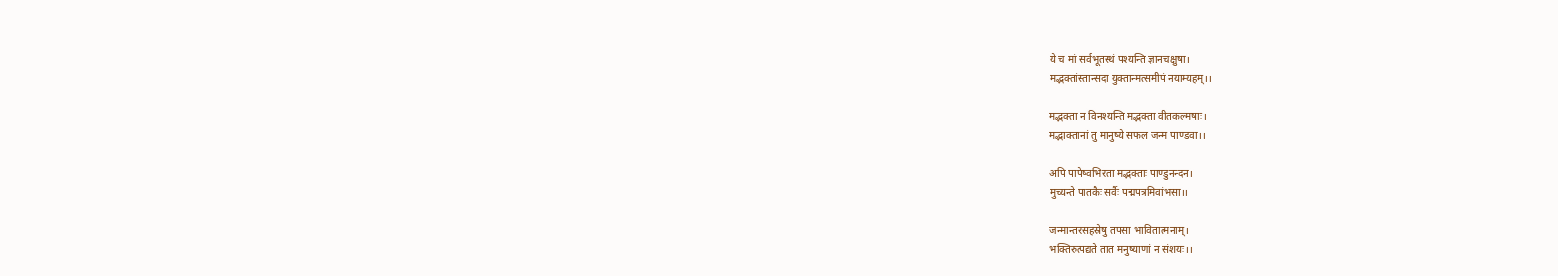ये च मां सर्वभूतस्थं पश्यन्ति ज्ञानचक्षुषा।
मद्भक्तांस्तान्सदा युक्तान्मत्समीपं नयाम्यहम्।।

मद्भक्ता न विनश्यन्ति मद्भक्ता वीतकल्मषाः।
मद्भाक्तानां तु मानुष्ये सफल जन्म पाण्डवा।।

अपि पापेष्वभिरता मद्भक्ताः पाण्डुनन्दन।
मुच्यन्ते पातकैः सर्वैः पद्मपत्रमिवांभसा।।

जन्मान्तरसहस्रेषु तपसा भावितात्मनाम्।
भक्तिरुत्पद्यते तात मनुष्याणां न संशयः।।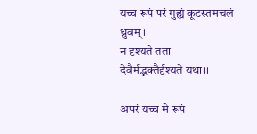यच्च रूपं परं गुह्यं कूटस्तमचलं ध्रुवम्।
न दृश्यते तता देवैर्मद्भक्तैर्दृश्यते यथा।।

अपरं यच्च मे रूपं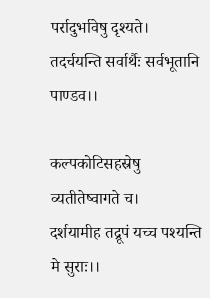पर्रादुर्भावेषु दृश्यते।
तदर्चयन्ति सर्वार्थैः सर्वभूतानि पाण्डव।।

कल्पकोटिसहस्रेषु व्यतीतेष्वागते च।
दर्शयामीह तद्रूपं यच्च पश्यन्ति मे सुराः।।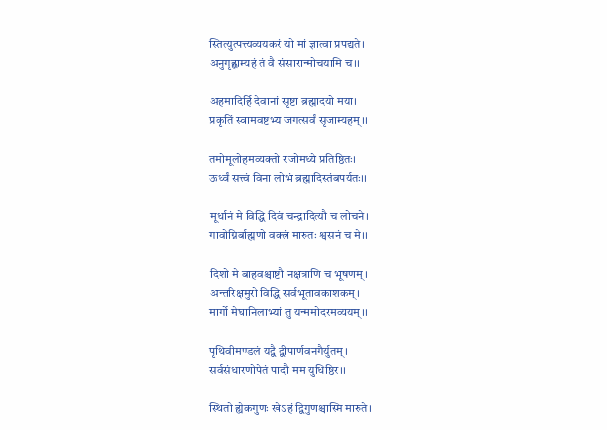स्तित्युत्पत्त्यव्ययकरं यो मां ज्ञात्वा प्रपद्यते।
अनुगृह्णाम्यहं तं वै संसारान्मोचयामि च।।

अहमादिर्हि देवानां सृष्टा ब्रह्मादयो मया।
प्रकृतिं स्वामवष्टभ्य जगत्सर्वं सृजाम्यहम्।।

तमोमूलोहमव्यक्तो रजोमध्ये प्रतिष्ठितः।
ऊर्ध्वं सत्त्वं विना लोभं ब्रह्मादिस्तंबपर्यतः।।

मूर्धानं मे विद्धि दिवं चन्द्रादित्यौ च लोचने।
गावोग्निर्बाह्मणो वक्त्रं मारुतः श्वसनं च मे।।

दिशो मे बाहवश्चाष्टौ नक्षत्राणि च भूषणम्।
अन्तरिक्षमुरो विद्धि सर्वभूतावकाशकम्।
मार्गो मेघानिलाभ्यां तु यन्ममोदरमव्ययम्।।

पृथिवीमण्डलं यद्वै द्वीपार्णवनगैर्युतम्।
सर्वसंधारणोपेतं पादौ मम युधिष्ठिर।।

स्थितो ह्येकगुणः खेऽहं द्विगुणश्चास्मि मारुते।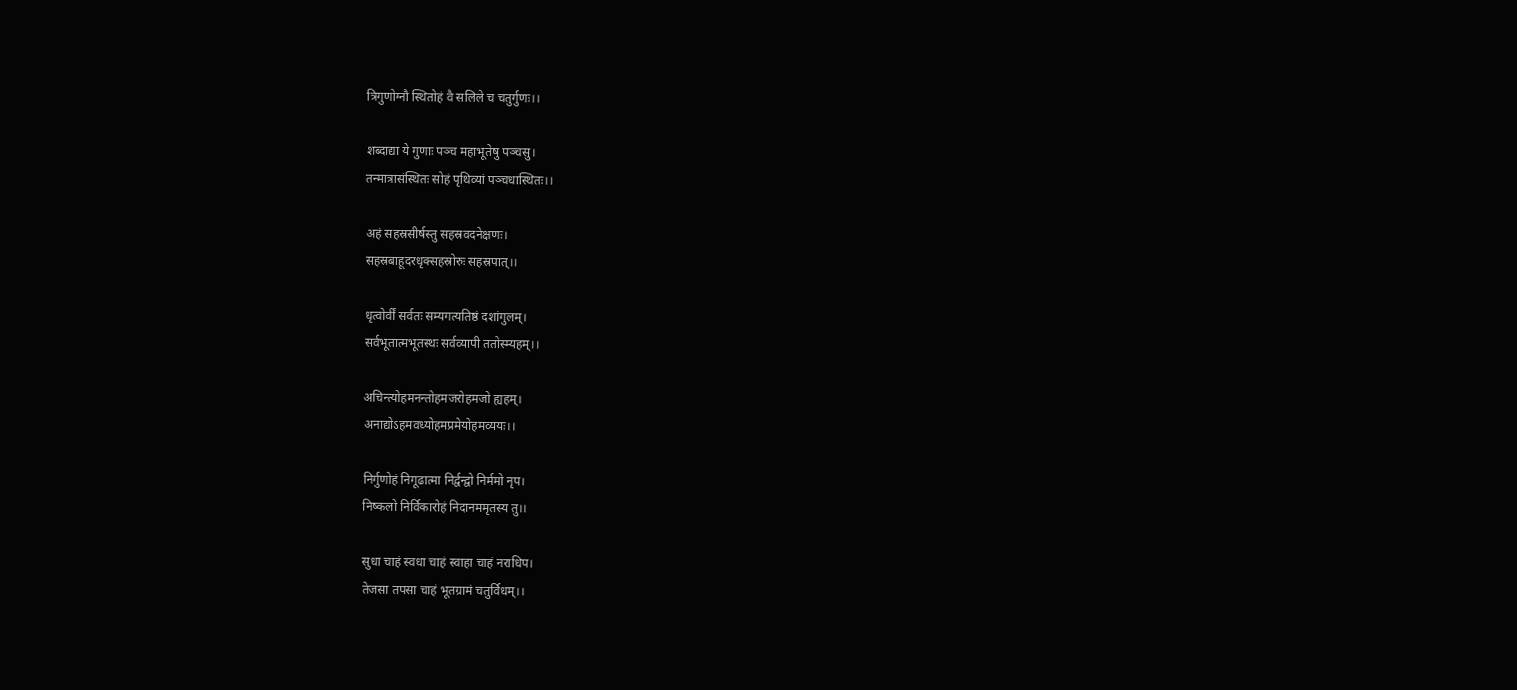त्रिगुणोग्नौ स्थितोहं वै सलिले च चतुर्गुणः।।

शब्दाद्या ये गुणाः पञ्च महाभूतेषु पञ्चसु।
तन्मात्रासंस्थितः सोहं पृथिव्यां पञ्चधास्थितः।।

अहं सहस्रसीर्षस्तु सहस्रवदनेक्षणः।
सहस्रबाहूदरधृक्सहस्रोरुः सहस्रपात्।।

धृत्वोर्वीं सर्वतः सम्यगत्यतिष्ठं दशांगुलम्।
सर्वभूतात्मभूतस्थः सर्वव्यापी ततोस्म्यहम्।।

अचिन्त्योहमनन्तोहमजरोहमजो ह्यहम्।
अनाद्योऽहमवध्योहमप्रमेयोहमव्ययः।।

निर्गुणोहं निगूढात्मा निर्द्वन्द्वो निर्ममो नृप।
निष्कलो निर्विकारोहं निदानममृतस्य तु।।

सुधा चाहं स्वधा चाहं स्वाहा चाहं नराधिप।
तेजसा तपसा चाहं भूतग्रामं चतुर्विधम्।।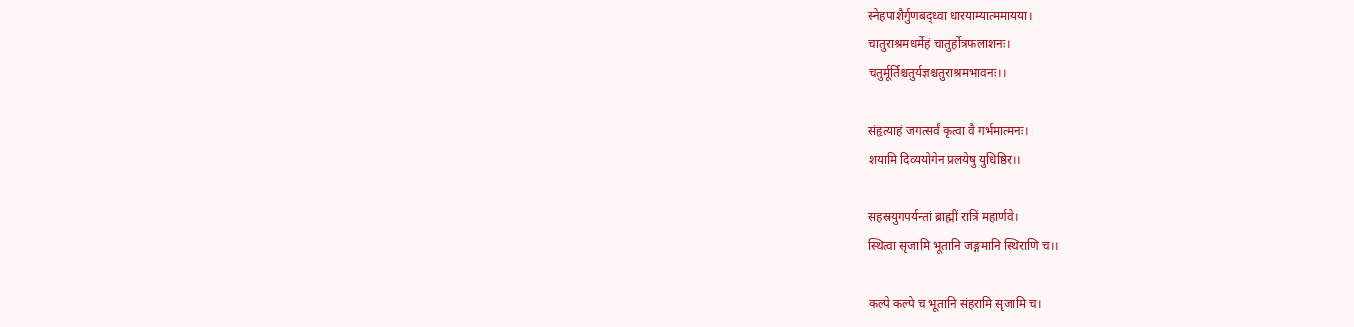स्नेहपाशैर्गुणबद्ध्वा धारयाम्यात्ममायया।
चातुराश्रमधर्मेहं चातुर्होत्रफलाशनः।
चतुर्मूर्तिश्चतुर्यज्ञश्चतुराश्रमभावनः।।

संहृत्याहं जगत्सर्वं कृत्वा वै गर्भमात्मनः।
शयामि दिव्ययोगेन प्रलयेषु युधिष्ठिर।।

सहस्रयुगपर्यन्तां ब्राह्मीं रात्रिं महार्णवे।
स्थित्वा सृजामि भूतानि जङ्गमानि स्थिराणि च।।

कल्पे कल्पे च भूतानि संहरामि सृजामि च।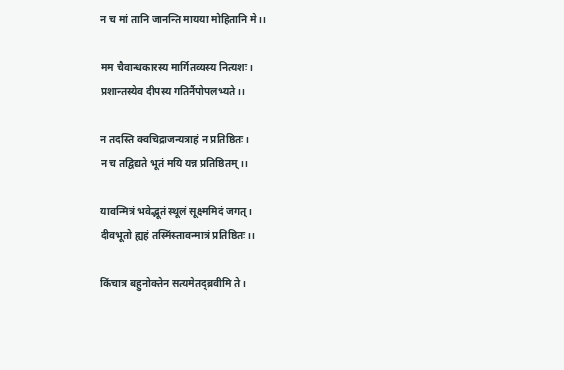न च मां तानि जानन्ति मायया मोहितानि मे।।

मम चैवान्धकारस्य मार्गितव्यस्य नित्यशः।
प्रशान्तस्येव दीपस्य गतिर्नैपोपलभ्यते।।

न तदस्ति क्वचिद्राजन्यत्राहं न प्रतिष्ठितः।
न च तद्विद्यते भूतं मयि यन्न प्रतिष्ठितम्।।

यावन्मित्रं भवेद्भूतं स्थूलं सूक्ष्ममिदं जगत्।
दीवभूतो ह्यहं तस्मिंस्तावन्मात्रं प्रतिष्ठितः।।

किंचात्र बहुनोक्तेन सत्यमेतद्ब्रवीमि ते।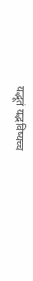यद्भूतं यद्भविष्यच्च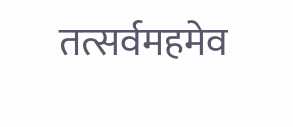तत्सर्वमहमेव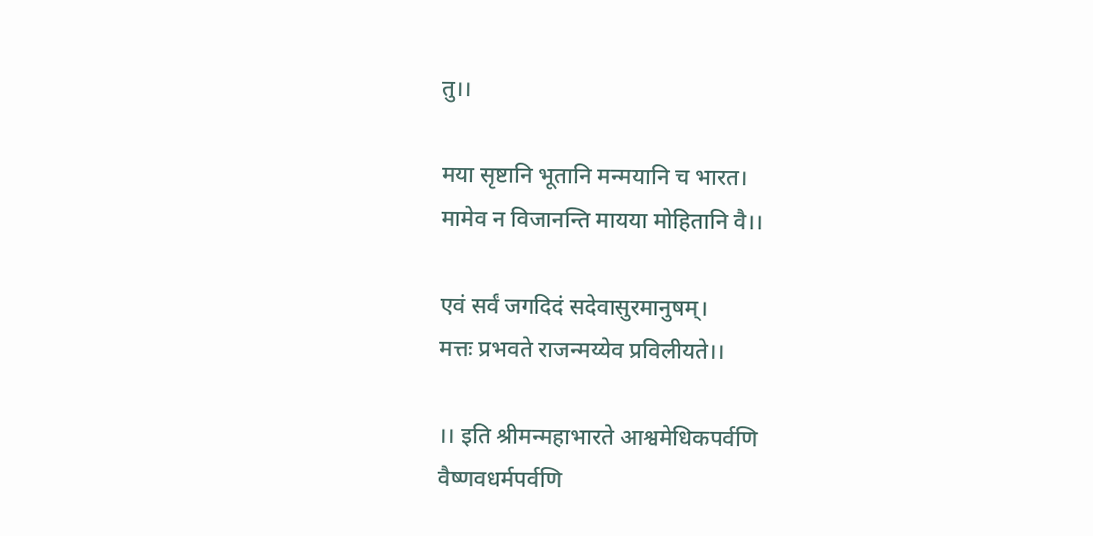तु।।

मया सृष्टानि भूतानि मन्मयानि च भारत।
मामेव न विजानन्ति मायया मोहितानि वै।।

एवं सर्वं जगदिदं सदेवासुरमानुषम्।
मत्तः प्रभवते राजन्मय्येव प्रविलीयते।।

।। इति श्रीमन्महाभारते आश्वमेधिकपर्वणि
वैष्णवधर्मपर्वणि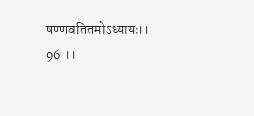षण्णवतितमोऽध्यायः।। 96 ।।